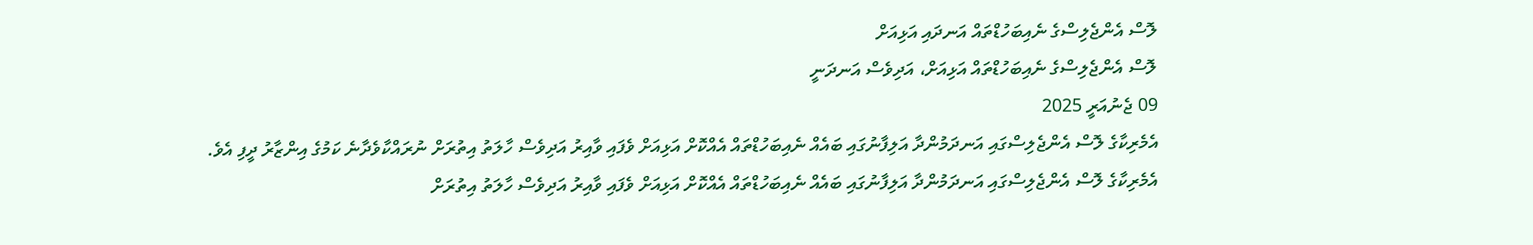ލޮސް އެންޖެލިސްގެ ނެއިބަހުޑްތައް އަނދައި އަޅިއަށް
ލޮސް އެންޖެލިސްގެ ނެއިބަހުޑްތައް އަޅިއަށް، އަދިވެސް އަނދަނީ
09 ޖެނުއަރީ 2025
އެމެރިކާގެ ލޮސް އެންޖެލިސްގައި އަނދަމުންދާ އަލިފާނުގައި ބައެއް ނެއިބަހުޑްތައް އެއްކޮށް އަޅިއަށް ވެފައި ވާއިރު އަދިވެސް ހާލަތު އިތުރަށް ނުރައްކާވެދާނެ ކަމުގެ އިންޒާރު ދީފި އެވެ.
އެމެރިކާގެ ލޮސް އެންޖެލިސްގައި އަނދަމުންދާ އަލިފާނުގައި ބައެއް ނެއިބަހުޑްތައް އެއްކޮށް އަޅިއަށް ވެފައި ވާއިރު އަދިވެސް ހާލަތު އިތުރަށް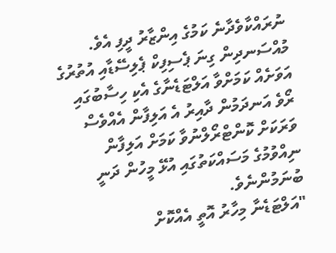ނުރައްކާވެދާނެ ކަމުގެ އިންޒާރު ދީފި އެވެ.
މުއްސަނދިން ގިނަ ޕެސިފިކް ޕެލިސޭޑާއި އުތުރުގެ އަވަށެއް ކަމަށްވާ އަލްޓަޑެނާގެ އެކި ހިސާބުގައި ރޯވެ އަނދަމުން ދާއިރު އެ އަލިފާން އެއްވެސް ވަރަކަށް ކޮންޓްރޯލްނުވާ ކަމަށް އަލިފާން ނިއްވުމުގެ މަސައްކަތުގައި އުޅޭ މީހުން ދަނީ ބުނަމުންނެވެ.
"އަލްޓަޑެނާ މިހާރު އޮތީ އެއްކޮށް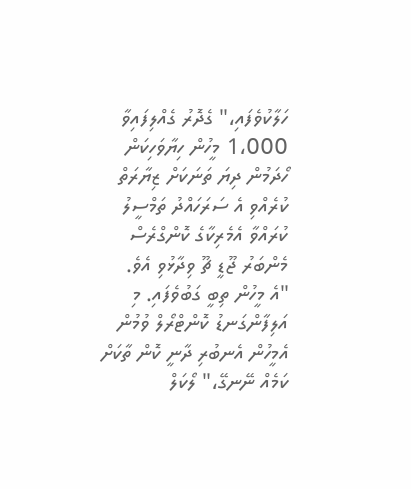ހަލާކުވެފައި،" ގެދޮރު ގެއްލިފައިވާ 1،000 މީހުން ހިޔާވަހިކަން ހޯދަމުން ދިޔަ ތަނަކަށް ޒިޔާރަތް ކުރެއްވި އެ ސަރަހައްދު ތަމްސީލު ކުރައްވާ އެމެރިކާގެ ކޮންގްރެސް މެންބަރު ޖޫޑީ ޗޫ ވިދާޅުވި އެވެ.
"އެ މީހުން ތިބީ ގަބުވެފައި. މި އަލިފާންގަނޑު ކޮންޓްރޯލް ވުމުން އެމީހުން އެނބުރި ދާނީ ކޮން ތާކަށް ކަމެއް ނޭނގޭ،" ލޯކަލް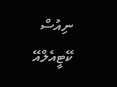ނިއުސް ކޭޓީއެލްއޭ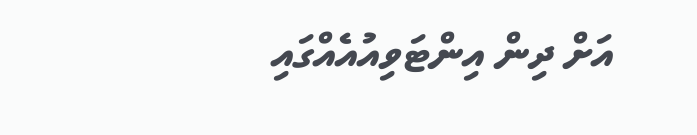އަށް ދިން އިންޓަވިއުއެއްގައި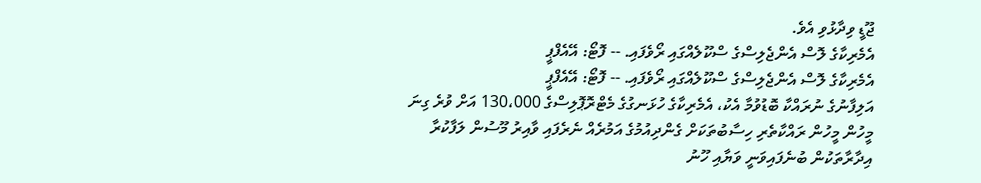ޖޫޑީ ވިދާޅުވި އެވެ.
އެމެރިކާގެ ލޮސް އެންޖެލިސްގެ ސްކޫލެއްގައި ރޯވެފައި. -- ފޮޓޯ: އޭއެފްޕީ
އެމެރިކާގެ ލޮސް އެންޖެލިސްގެ ސްކޫލެއްގައި ރޯވެފައި. -- ފޮޓޯ: އޭއެފްޕީ
އަލިފާނުގެ ނުރައްކާ ބޮޑުވުމާ އެކު، އެމެރިކާގެ ހުޅަނގުގެ މެޓްރޮޕޮލިސްގެ 130،000 އަށް ވުރެ ގިނަ މީހުން މީހުން ރައްކާތެރި ހިސާބުތަކަށް ގެންދިއުމުގެ އަމުރެއް ނެރެފައި ވާއިރު މޫސުން ލަފާކުރާ އިދާރާތަކުން ބުނެފައިވަނީ ވަޔާއި ހޫނު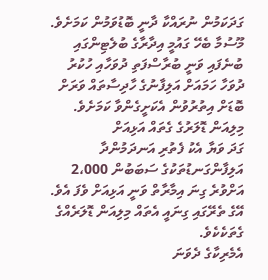ގަދަކަމުން ނުރައްކާ ދާނީ ބޮޑުވަމުން ކަމަށެވެ.
މޫސުމާ ބެހޭ ގައުމީ އިދާރާގެ ބުލެޓިންގައި ބުނެފައި ވަނީ ބުރާސްފަތި ދުވަހާއި ހުކުރު ދުވަހާ ހަމައަށް އަލިފާނުގެ ހާދިސާތައް ވަރަށް ބޮޑަށް އިތުރުވުން އެކަށީގެންވާ ކަމަށެވެ.
މިލިއަން ޑޮލަރުގެ ގެތައް އަޅިއަށް
ގަދަ ވަޔާ އެކު ފެތުރި އަނދަމުންދާ އަލިފާންގަނޑުތަކުގެ ސަބަބުން 2،000 އަށްވުރެ ގިނަ އިމާރާތް ވަނީ އަޅިއަށް ވެފަ އެވެ. އޭގެ ތެރޭގައި ގިނައީ އެތައް މިލިއަން ޑޮލަރެއްގެ ގެތަކެކެވެ.
އެމެރިކާގެ ދެވަނަ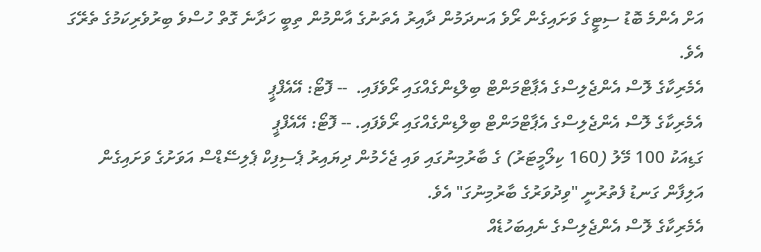އަށް އެންމެ ބޮޑު ސިޓީގެ ވަށައިގެން ރޯވެ އަނދަމުން ދާއިރު އެތަނުގެ އާންމުން ތިބީ ހަދާނެ ގޮތް ހުސްވެ ބިރުވެރިކަމުގެ ތެރޭގަ އެވެ.
އެމެރިކާގެ ލޮސް އެންޖެލިސްގެ އެޕާޓްމަންޓް ބިލްޑިންގެއްގައި ރޯވެފައި.  -- ފޮޓޯ: އޭއެފްޕީ
އެމެރިކާގެ ލޮސް އެންޖެލިސްގެ އެޕާޓްމަންޓް ބިލްޑިންގެއްގައި ރޯވެފައި. -- ފޮޓޯ: އޭއެފްޕީ
ގަޑިއަކު 100 މޭލު (160 ކިލޯމީޓަރު) ގެ ބާރުމިނުގައި ވައި ޖެހެމުން ދިޔައިރު ޕެސިފިކް ޕެލިސޭޑްސް އަވަށުގެ ވަށައިގެން އަލިފާން ގަނޑު ފެތުރުނީ "ވިދުވަރުގެ ބާރުމިނުގަ" އެވެ.
އެމެރިކާގެ ލޮސް އެންޖެލިސްގެ ނެއިބަހުޑެއް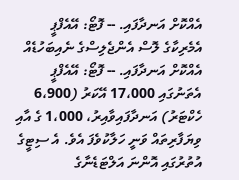އެއްކޮށް އަނދާފައި. -- ފޮޓޯ: އޭއެފްޕީ
އެމެރިކާގެ ލޮސް އެންޖެލިސްގެ ނެއިބަހުޑެއް އެއްކޮށް އަނދާފައި. -- ފޮޓޯ: އޭއެފްޕީ
އެތަނުގައި 17،000 އޭކަރު (6،900 ހެކްޓަރު) އަނދާފައިވާއިރު، 1،000 ގެ އާއި ވިޔަފާރިތައް ވަނީ ހަލާކުވެފަ އެވެ. އެ ސިޓީގެ އުތުރުގައި އޮންނަ އަލްޓަޑެނާގެ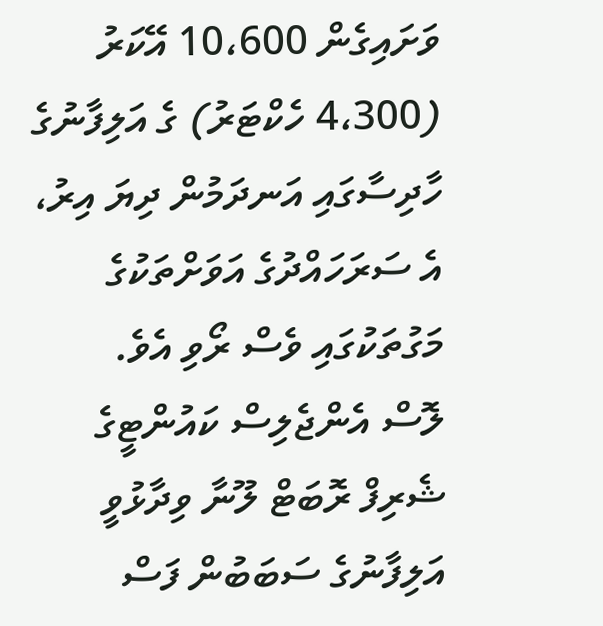ވަށައިގެން 10،600 އޭކަރު (4،300 ހެކްޓަރު) ގެ އަލިފާނުގެ ހާދިސާގައި އަނދަމުން ދިޔަ އިރު، އެ ސަރަހައްދުގެ އަވަށްތަކުގެ މަގުތަކުގައި ވެސް ރޯވި އެވެ.
ލޮސް އެންޖެލިސް ކައުންޓީގެ ޝެރިފް ރޮބަޓް ލޫނާ ވިދާޅުވީ އަލިފާނުގެ ސަބަބުން ފަސް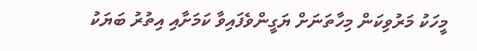މީހަކު މަރުވިކަން މިހާތަނަށް ޔަގީންވެފައިވާ ކަމަށާއި އިތުރު ބަޔަކު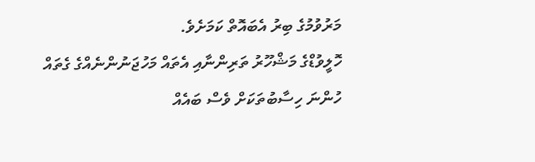މަރުވުމުގެ ބިރު އެބައޮތް ކަމަށެވެ.
ހޮލީވުޑްގެ މަޝްހޫރު ތަރިންނާއި އެތައް މަހުޖަނުންނެއްގެ ގެތައް ހުންނަ ހިސާބުތަކަށް ވެސް ބައެއް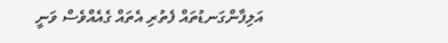އަލިފާންގަނޑުތައް ފެތުރި އެތައް ގެއެއްވެސް ވަނީ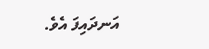އަނދައިފަ އެވެ.